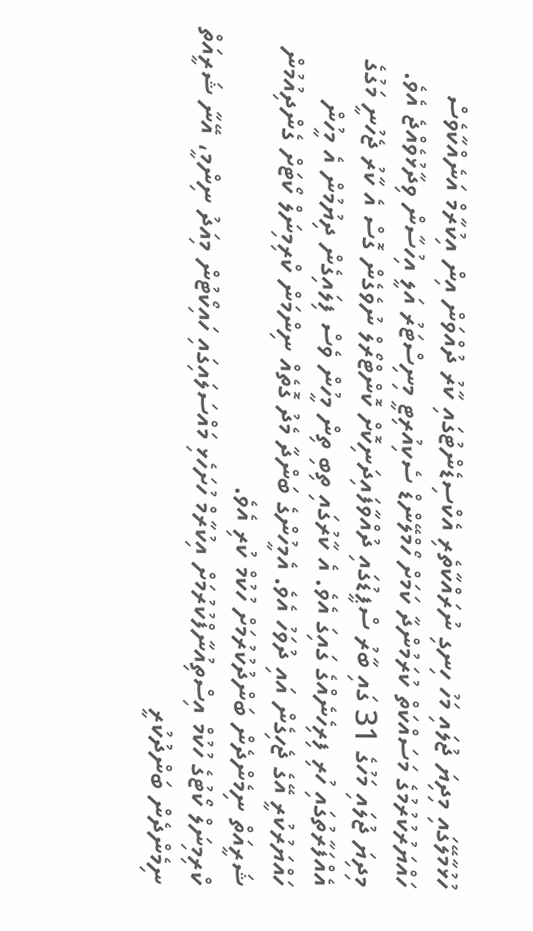ހުޅުމާލޭގައި މިދިޔަ ޖުލައި މަހު ހިނގި ނުރައްކާތެރި އެކްސިޑެންޓުގައި ކާރު ދުއްވަން އިން އިކުރާމް އަނެއްކާވެސް ހައްޔަރުކުރުމުގެ މަސައްކަތް ކުރަމުންދާ ކަމަށް ހޯމްލޭންޑް ސެކިއުރިޓީ މިނިސްޓަރު އަލީ އިހުސާން ވިދާޅުވެއްޖެ އެވެ.
މިދިޔަ ޖުލައި މަހުގެ 31 ގައި ބާރު ސްޕީޑުގައި ދުއްވާފައިދަނިކޮށް ކޮންޓްރޯލް ނުވެގެން ގޮސް އެ ކާރު ޖެހުނީ މަގުގެ އެއްފަރާތުގައި ހުރި ފިރިހެނެއްގެ ގައިގަ އެވެ. އެ ކާރުގައި ތިބި ތިން މީހުން ވެސް ފިލައިގެން ދިޔުމުން އެ މީހުން ހައްޔަރުކުރީ އޭގެ ޖެހިގެން އައި ދުވަހު އެވެ. އެމީހުންގެ ބަންދާ މެދު ގޮތެއް ނިންމަން ކްރިމިނަލް ކޯޓަށް ގެންދިއުމުން ޝަރީއަތް ނިމެންދެން ބަންދުކުރުމަށް ހުކުމް ކުރި އެވެ.
ކްރިމިނަލް ކޯޓުގެ ހުކުމް އިސްތިއުނާފްކުރުމަށް އިކުރާމް ހުށަހެޅި މައްސަލައިގައި ހައިކޯޓުން މިއަދު ނިންމީ، އޭނާ ޝަރީއަތް ނިމެންދެން ބަންދުކުރީ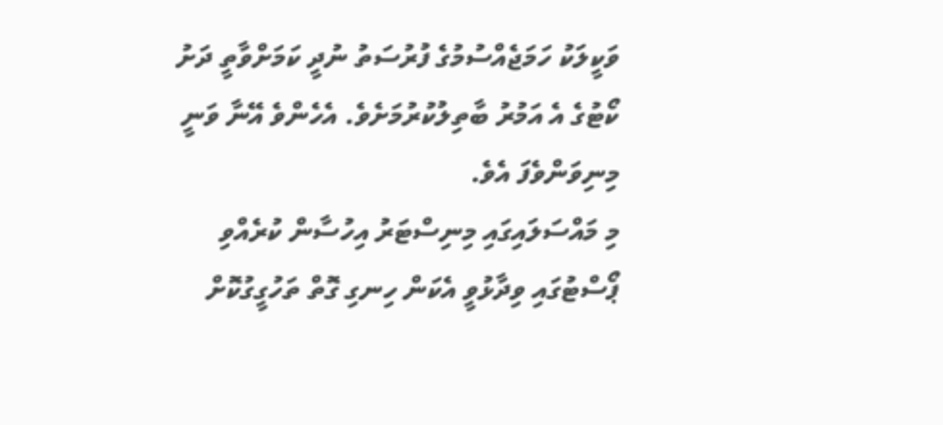ވަކީލަކު ހަމަޖެއްސުމުގެ ފުރުސަތު ނުދީ ކަމަށްވާތީ ދަށު ކޯޓުގެ އެ އަމުރު ބާތިލުކުރުމަށެވެ. އެހެންވެ އޭނާ ވަނީ މިނިވަންވެފަ އެވެ.
މި މައްސަލައިގައި މިނިސްޓަރު އިހުސާން ކުރެއްވި ޕޯސްޓުގައި ވިދާޅުވީ އެކަން ހިނގި ގޮތް ތަހުގީގުކޮށް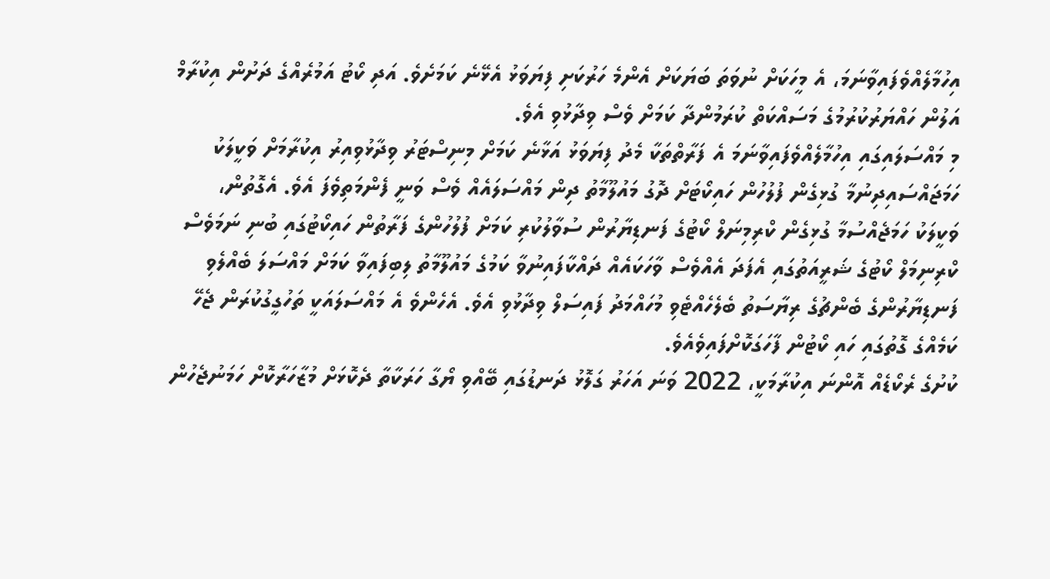އިހުމާލެއްވެފައިވާނަމަ، އެ މީހަކަށް ނުވަތަ ބަޔަކަށް އެންމެ ހަރުކަށި ފިޔަވަޅު އެޅޭނެ ކަމަށެވެ. އަދި ކޯޓު އަމުރެއްގެ ދަށުން އިކުރާމް އަލުން ހައްޔަރުކުރުމުގެ މަސައްކަތް ކުރަމުންދާ ކަމަށް ވެސް ވިދާޅުވި އެވެ.
މި މައްސަލައިގައި އިހުމާލެއްވެފައިވާނަމަ އެ ފަރާތްތަކާ މެދު ފިޔަވަޅު އަޅާނެ ކަމަށް މިނިސްޓަރު ވިދާޅުވިއިރު އިކުރާމަށް ވަކީލަކު ހަމަޖައްސައިދިނުމާ ގުޅިގެން ފުލުހުން ހައިކޯޓަށް ދޮގު މައުލޫމާތު ދިން މައްސަލައެއް ވެސް ވަނީ ފެންމަތިވެފަ އެވެ. އެގޮތުން، ވަކީލަކު ހަމަޖެއްސުމާ ގުޅިގެން ކްރިމިނަލް ކޯޓުގެ ފަނޑިޔާރުން ސުވާލުކުރި ކަމަށް ފުލުހުންގެ ފަރާތުން ހައިކޯޓުގައި ބުނި ނަމަވެސް ކްރިނިމަލް ކޯޓުގެ ޝަރީއަތުގައި އެފަދަ އެއްވެސް ވާހަކައެއް ދައްކާފައިނުވާ ކަމުގެ މައުލޫމާތު ލިބިފައިވާ ކަމަށް މައްސަލަ ބެއްލެވި ފަނޑިޔާރުންގެ ބެންޗުގެ ރިޔާސަތު ބެލެހެއްޓެވި މުހައްމަދު ފައިސަލް ވިދާޅުވި އެވެ. އެހެންވެ އެ މައްސަލައަކީ ތަހުގީގުކުރަން ޖެހޭ ކަމެއްގެ ގޮތުގައި ހައި ކޯޓުން ފާހަގަކޮށްފައިވެއެވެ.
ކުށުގެ ރެކޯޑެއް އޮންނަ އިކުރާމަކީ، 2022 ވަނަ އަހަރު ގަލޮޅު ދަނޑުގައި ބޭއްވި ޔޯގާ ހަރަކާތާ ދެކޮޅަށް މުޒާހަރާކޮށް ހަމަނުޖެހުން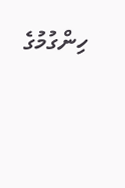ހިންގުމުގެ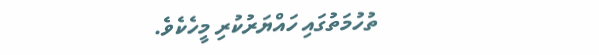ތުހުމަތުގައި ހައްޔަރުކުރި މީހެކެވެ.